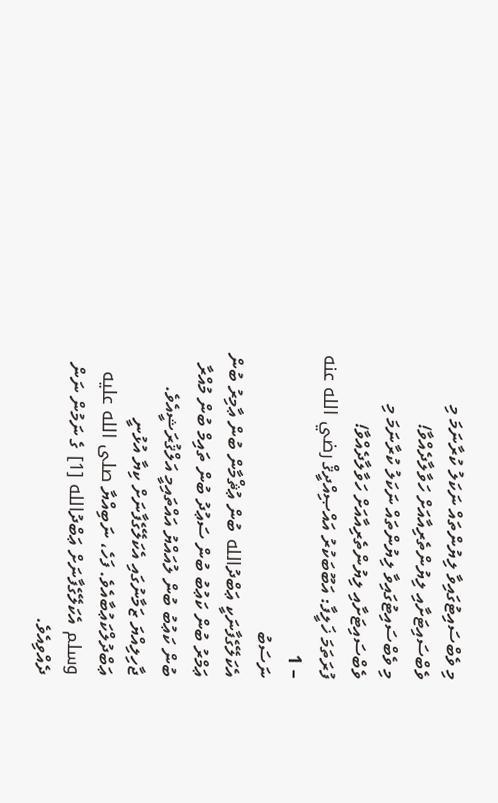މި ވެބްސައިޓުގައިވާ ލިޔުންތައް ނަކަލު ކުރާނަމަ މި ވެބްސައިޓަށާއި ލިޔުންތެރިއާއަށް ހަވާލާދެއްވާ!
މި ވެބްސައިޓުގައިވާ ލިޔުންތައް ނަކަލު ކުރާނަމަ މި ވެބްސައިޓަށާއި ލިޔުންތެރިއާއަށް ހަވާލާދެއްވާ!
ފުރަތަމަ ޚަލީފާ: އަބޫބަކުރު އައްޞިއްދީޤް رضي الله عنه – 1
ނަސަބު
އެކަލޭގެފާނަކީ ޢަބްދުالله ބުން ޢުޘްމާން ބުން ޢާމިރު ބުން ޢަމްރު ބުން ކަޢުބު ބުން ސަޢުދު ބުން ތައިމް ބުން މުއްރާ ބުން ކަޢުބު ބުން ލުއައްޔު އައްތައިމީ އަލްޤުރަޝީއެވެ.
ޖާހިލިއްޔަ ޒަމާނުގައި އެކަލޭގެފާނަށް ކިޔާ އުޅުނީ ޢަބްދުލްކަޢުބާއެވެ. ފަހެ، ނަބިއްޔާ صلى الله عليه وسلم އެކަލޭގެފާނަށް ޢަބްދުالله [1] ގެ ނަމުން ނަން ދެއްވިއެވެ.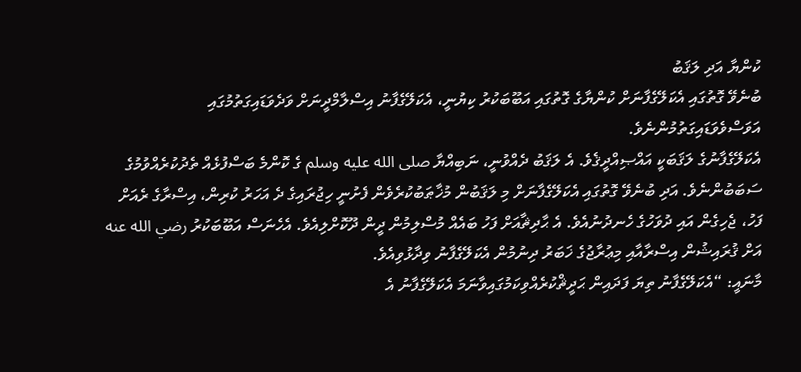ކުންޔާ އަދި ލަޤަބު
ބުނެވޭ ގޮތުގައި އެކަލޭގެފާނަށް ކުންޔާގެ ގޮތުގައި އަބޫބަކުރު ކިޔުނީ، އެކަލޭގެފާނު އިސްލާމްދީނަށް ވަދެވަޑައިގަތުމުގައި އަވަސްވެވަޑައިގަތުމުންނެވެ.
އެކަލޭގެފާނުގެ ލަޤަބަކީ އައްޞިއްދީޤެވެ. އެ ލަޤަބު ދެއްވުނީ، ނަބިއްޔާ صلى الله عليه وسلم ގެ ކޮންމެ ބަސްފުޅެއް ތެދުކުރެއްވުމުގެ ސަބަބުންނެވެ. އަދި ބުނެވޭ ގޮތުގައި އެކަލޭގެފާނަށް މި ލަޤަބުން މުޚާޠަބުކުރެވެން ފެށުނީ ހިޖުރައިގެ ދެ އަހަރު ކުރިން، އިސްރާގެ ރެއަށް ފަހު، ޖެހިގެން އައި ދުވަހުގެ ހެނދުނުއެވެ. އެ ޙާދިޘާއަށް ފަހު ބައެއް މުސްލިމުން ދީން ދޫކޮށްލިއެވެ. އެހެނަސް އަބޫބަކުރު رضي الله عنه އަށް ޤުރައިޝުން އިސްރާއާއި މިޢުރާޖުގެ ޚަބަރު ދިނުމުން އެކަލޭގެފާނު ވިދާޅުވިއެވެ.
މާނައީ: “އެކަލޭގެފާނު ތިޔަ ފަދައިން ޙަދީޘްކުރެއްވިކަމުގައިވާނަމަ އެކަލޭގެފާނު އެ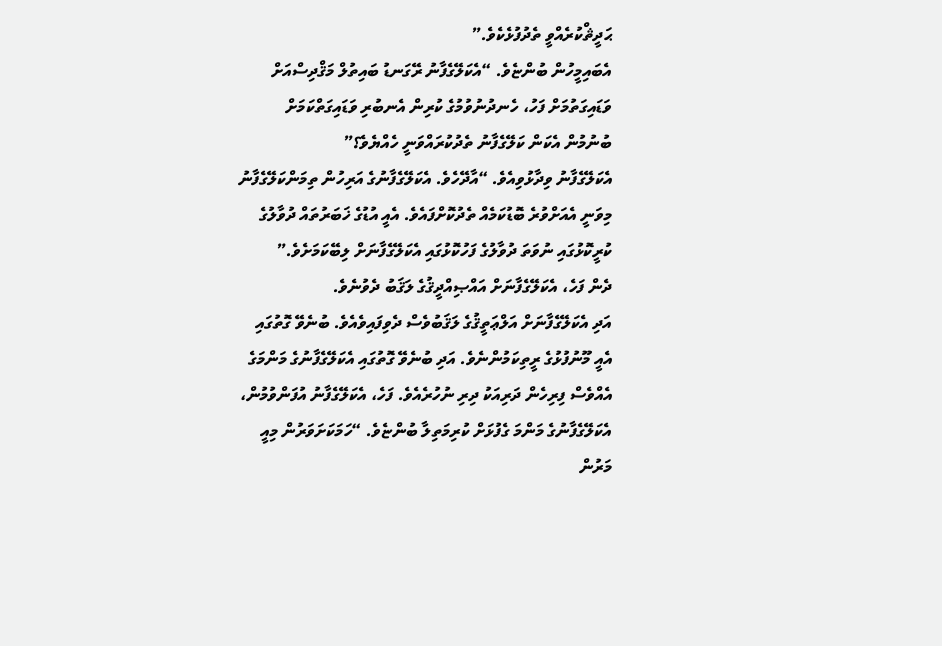ޙަދީޘްކުރެއްވީ ތެދުފުޅެކެވެ.”
އެބައިމީހުން ބުންޏެވެ. “އެކަލޭގެފާނު ރޭގަނޑު ބައިތުލް މަޤްދިސްއަށް ވަޑައިގަތުމަށް ފަހު، ހެނދުނުވުމުގެ ކުރިން އެނބުރި ވަޑައިގަތްކަމަށް ބުނުމުން އެކަން ކަލޭގެފާނު ތެދުކުރައްވަނީ ހެއްޔެވެ؟”
އެކަލޭގެފާނު ވިދާޅުވިއެވެ. “އާދޭހެވެ. އެކަލޭގެފާނުގެ އަރިހުން ތިމަންކަލޭގެފާނު މިވަނީ އެއަށްވުރެ ބޮޑުކަމެއް ތެދުކޮށްފައެވެ. އެއީ އުޑުގެ ޚަބަރުތައް ދުވާލުގެ ކުރީކޮޅުގައި ނުވަތަ ދުވާލުގެ ފަހުކޮޅުގައި އެކަލޭގެފާނަށް ލިބޭކަމަށެވެ.”
ދެން ފަހެ، އެކަލޭގެފާނަށް އައްޞިއްދީޤުގެ ލަޤަބު ދެވުނެވެ.
އަދި އެކަލޭގެފާނަށް އަލްޢަތީޤުގެ ލަޤަބުވެސް ދެވިފައިވެއެވެ. ބުނެވޭ ގޮތުގައި އެއީ މޫނުފުޅުގެ ރީތިކަމުންނެވެ. އަދި ބުނެވޭ ގޮތުގައި އެކަލޭގެފާނުގެ މަންމަގެ އެއްވެސް ފިރިހެން ދަރިއަކު ދިރި ނުހުރެއެވެ. ފަހެ، އެކަލޭގެފާނު އުފަންވުމުން، އެކަލޭގެފާނުގެ މަންމަ ގެފުޅަށް ކުރިމަތިލާ ބުންޏެވެ. “ހަމަކަށަވަރުން މިއީ މަރުން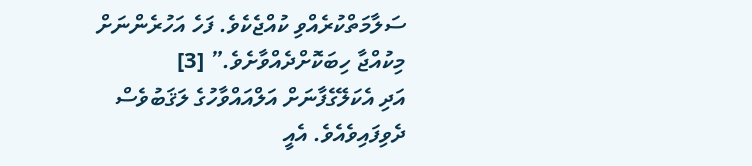ސަލާމަތްކުރެއްވި ކުއްޖެކެވެ. ފަހެ އަހުރެންނަށް މިކުއްޖާ ހިބަކޮށްދެއްވާށެވެ.” [3]
އަދި އެކަލޭގެފާނަށް އަލްއައްވާހުގެ ލަޤަބުވެސް ދެވިފައިވެއެވެ. އެއީ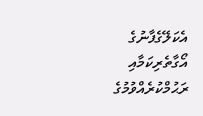އެކަލޭގެފާނުގެ އޯގާތެރިކަމާއި ރަޙުމްކުރެއްވުމުގެ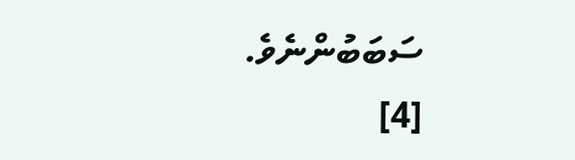ސަބަބުންނެވެ. [4]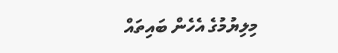މިލިޔުމުގެ އެހެން ބައިތައް